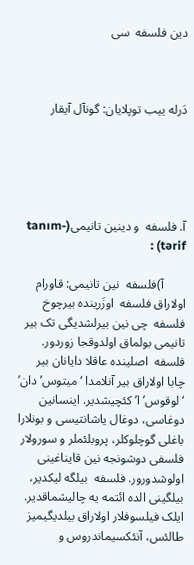دین فلسفه  سی



دَرله ییب توپلایان: گونآل آیقار





آ. فلسفه  و دینین تانیمی(tanım-tərif) :

       آ)فلسفه  نین تانیمی: قاورام اولاراق فلسفه  اوزَرینده بیرچوخ فلسفه  چی نین بیرلشدیگی تک بیر تانیمی بولماق اولدوقجا زوردور. فلسفه  اصلینده عاقلا دایانان بیر چابا اولاراق بیر آنلامدا ‘میتوس’دان’ ‘لوقوس’ا’ کئچیشدیر. اینسانین دوغاسی، دوغال یاشانتیسی و بونلارا باغلی گوچلوکلر، پروبلئملر و سورولار فلسفی دوشونجه نین قایناغینی اولوشدورور. فلسفه  بیلگه لیکدیر، بیلگینی الده ائتمه یه چالیشماقدیر. ایلک فیلسوفلار اولاراق بیلدیگیمیز طالئس، آنئکسیماندروس و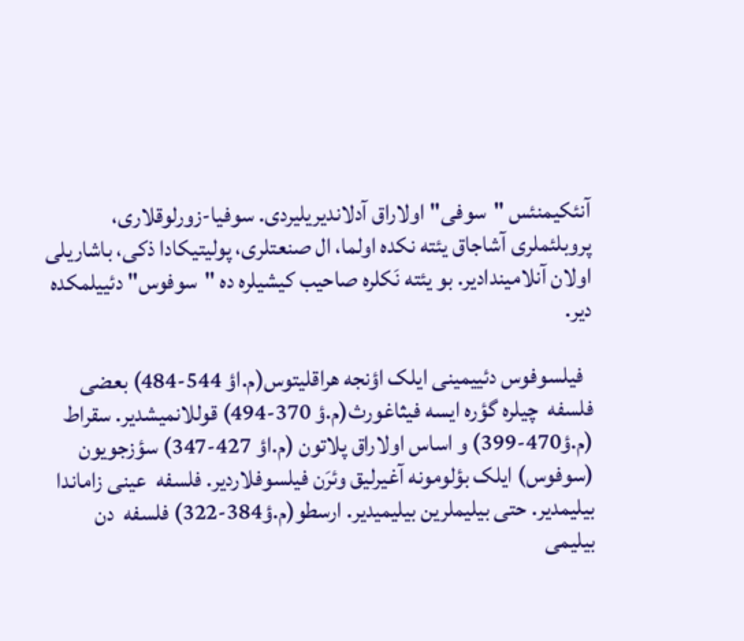آنئکیمنئس "سوفی" اولاراق آدلاندیریلیردی. سوفیا-زورلوقلاری، پروبلئملری آشاجاق یئته نکده اولما، ال صنعتلری، پولیتیکادا ذکی، باشاریلی اولان آنلامیندادیر. بو یئته نَکلره صاحیب کیشیلره ده "سوفوس" دئییلمکده دیر.

  فیلسوفوس دئییمینی ایلک اؤنجه هراقلیتوس(م.اؤ 544-484) بعضی فلسفه  چیلره گؤره ایسه فیثاغورث(م.ؤ 370-494) قوللانمیشدیر. سقراط (م.ؤ470-399) و اساس اولاراق پلاتون (م.اؤ 427-347) سؤزجویون (سوفوس) ایلک بؤلومونه آغیرلیق وئرَن فیلسوفلاردیر. فلسفه  عینی زاماندا بیلیمدیر. حتی بیلیملرین بیلیمیدیر. ارسطو(م.ؤ384-322) فلسفه  دن بیلیمی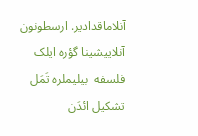آنلاماقدادیر. ارسطونون آنلاییشینا گؤره ایلک فلسفه  بیلیملره تَمَل تشکیل ائدَن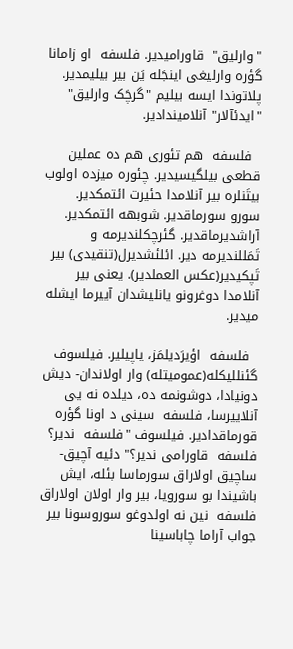"وارلیق"  قاورامیدیر. فلسفه  او زامانا گؤره وارلیغی اینجَله یَن بیر بیلیمدیر. پلاتوندا ایسه بیلیم "گرچَک وارلیق"  "ایدئآلار" آنلامیندادیر.

  فلسفه  هم تئوری هم ده عملین قطعی بیلگیسیدیر. چئوره میزده اولوب بیتَنلره بیر آنلامدا حئیرت ائتمکدیر. سورو سورماقدیر. شوبهه ائتمکدیر. آراشدیرماقدیر. گئرچکلندیرمه و تَمَللندیرمه دیر. ائلئشدیرل(تنقیدی) بیر تَپکیدیر(عکس العملدیر). یعنی بیر آنلامدا دوغرونو یانلیشدان آییرما ایشله میدیر.

  فلسفه  اؤیرَدیلمَز، یاپیلیر. فیلسوف گئنللیکله(عمومیتله) وار اولاندان- دیش دونیادا، دوشونمه ده، دیلده نه یی آنلاییرسا، فلسفه  سینی د اونا گؤره قورماقدادیر. فیلسوف "فلسفه  ندیر؟ فلسفه  قاورامی ندیر؟" دئیه آچیق- ساچیق اولاراق سورماسا بئله، ایش باشیندا بو سورویا، بیر وار اولان اولاراق فلسفه  نین نه اولدوغو سوروسونا بیر جواب آراما چاباسینا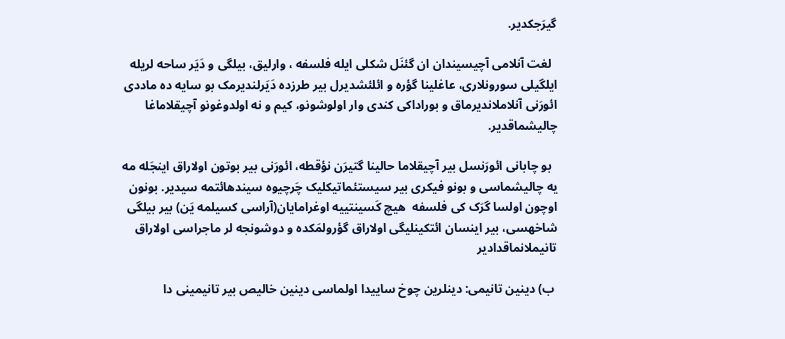گیرَجکدیر.

  لغت آنلامی آچیسیندان ان گئنَل شکلی ایله فلسفه ، وارلیق، بیلگی و دَیَر ساحه لریله ایلگیلی سورونلاری، عاغلینا گؤره و ائلئشدیرل بیر طرزده دَیَرلندیرمک بو سایه ده ماددی ائورَنی آنلاملاندیرماق و بوراداکی کندی وار اولوشونو، کیم و نه اولدوغونو آچیقلاماغا چالیشماقدیر.

  بو چابانی ائورَنسل بیر آچیقلاما حالینا گتیرَن نؤقطه، ائورَنی بیر بوتون اولاراق اینجَله مه یه چالیشماسی و بونو فیکری بیر سیستئماتیکلیک چَرچیوه سیندهائتمه سیدیر. بونون اوچون اولسا گرَک کی فلسفه  هیچ کَسینتییه اوغرامایان(آراسی کسیلمه یَن) بیر بیلگی شاخهسی، بیر اینسان ائتکینلیگی اولاراق گؤرولمَکده و دوشونجه لر ماجراسی اولاراق تانیملانماقدادیر

 ب) دینین تانیمی: دینلرین چوخ ساییدا اولماسی دینین خالیص بیر تانیمینی دا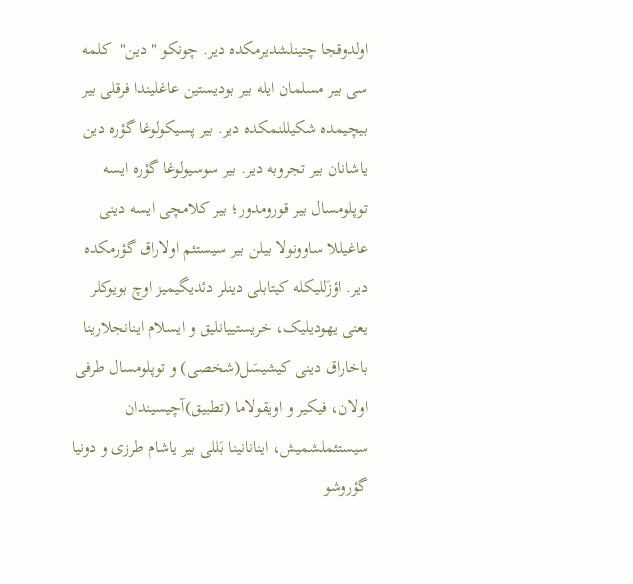اولدوقجا چتینلشدیرمکده دیر. چونکو "دین"  کلمه سی بیر مسلمان ایله بیر بودیستین عاغلیندا فرقلی بیر بیچیمده شکیللنمکده دیر. بیر پسیکولوغا گؤره دین یاشانان بیر تجروبه دیر. بیر سوسیولوغا گؤره ایسه توپلومسال بیر قورومدور؛ بیر کلامچی ایسه دینی عاغیللا ساوونولا بیلن بیر سیستئم اولاراق گؤرمکده دیر. اؤزَللیکله کیتابلی دینلر دئدیگیمیز اوچ بویوکلر یعنی یهودیلیک، خریستییانلیق و ایسلام اینانجلارینا باخاراق دینی کیشیسَل(شخصی) و توپلومسال طرفی اولان، فیکیر و اویقولاما (تطبیق)آچیسیندان سیستئملشمیش، اینانانینا بَللی بیر یاشام طرزی و دونیا گؤروشو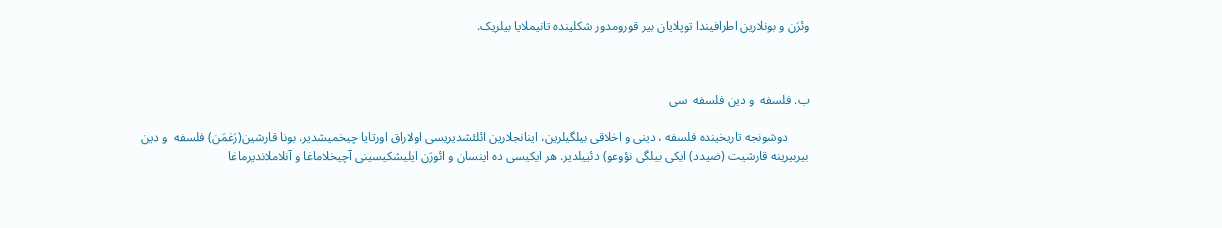وئرَن و بونلارین اطرافیندا توپلایان بیر قورومدور شکلینده تانیملایا بیلریک.



ب. فلسفه  و دین فلسفه  سی

       دوشونجه تاریخینده فلسفه ، دینی و اخلاقی بیلگیلرین، اینانجلارین ائلئشدیریسی اولاراق اورتایا چیخمیشدیر. بونا قارشین(رَغمَن) فلسفه  و دین بیربیرینه قارشیت (ضیدد) ایکی بیلگی نؤوعو) دئییلدیر. هر ایکیسی ده اینسان و ائورَن ایلیشکیسینی آچیخلاماغا و آنلاملاندیرماغا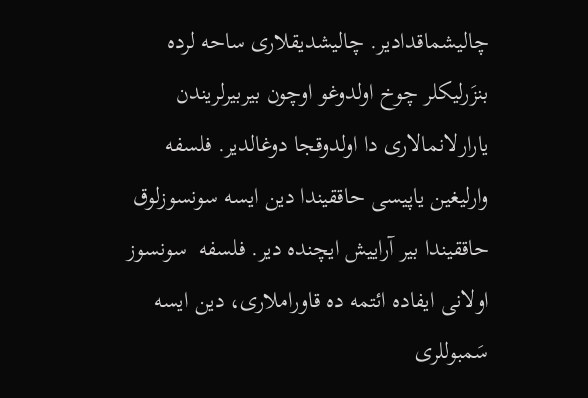چالیشماقدادیر. چالیشدیقلاری ساحه لرده بنزَرلیکلر چوخ اولدوغو اوچون بیربیرلریندن یارارلانمالاری دا اولدوقجا دوغالدیر. فلسفه  وارلیغین یاپیسی حاققیندا دین ایسه سونسوزلوق حاققیندا بیر آراییش ایچنده دیر. فلسفه  سونسوز اولانی ایفاده ائتمه ده قاوراملاری، دین ایسه سَمبوللری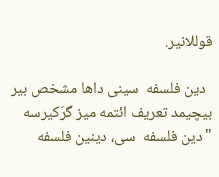قوللانیر.

  دین فلسفه  سینی داها مشخص بیر بیچیمد تعریف ائتمه میز گرَکیرسه "دین فلسفه  سی، دینین فلسفه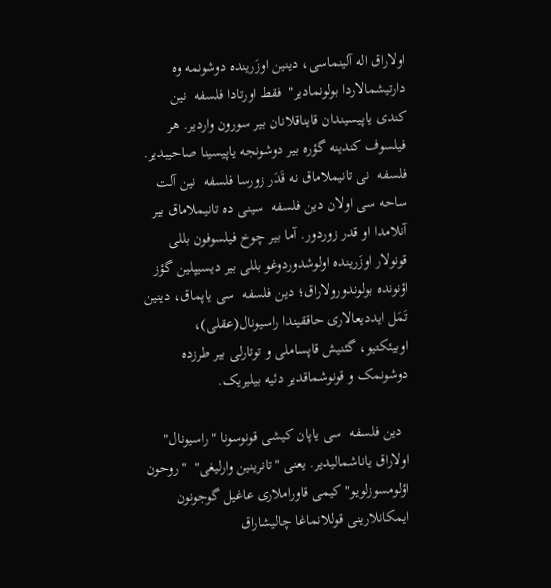اولاراق اله آلینماسی، دینین اوزَرینده دوشونمه وه دارتیشمالاردا بولونمادیر"  فقط اورتادا فلسفه  نین کندی یاپیسیندان قایناقلانان بیر سورون واردیر. هر فیلسوف کندینه گؤره بیر دوشونجه یاپیسینا صاحیبدیر. فلسفه  نی تانیملاماق نه قَدَر زورسا فلسفه  نین آلت ساحه سی اولان دین فلسفه  سینی ده تانیملاماق بیر آنلامدا او قدر زوردور. آما بیر چوخ فیلسوفون بللی قونولار اوزَرینده اولوشدوردوغو بللی بیر دیسیپلین گؤز اؤنونده بولوندورولاراق؛ دین فلسفه  سی یاپماق، دینین تَمَل ایددیعالاری حاققیندا راسیونال(عقلی)، اوبیئکتیو، گئنیش قاپساملی و توتارلی بیر طرزده دوشونمک و قونوشماقدیر دئیه بیلیریک.

  دین فلسفه  سی یاپان کیشی قونوسونا "راسیونال" اولاراق یاناشمالیدیر. یعنی "تانرینین وارلیغی"  "روحون اؤلومسوزلویو" کیمی قاوراملاری عاغیل گوجونون ایمکانلارینی قوللانماغا چالیشاراق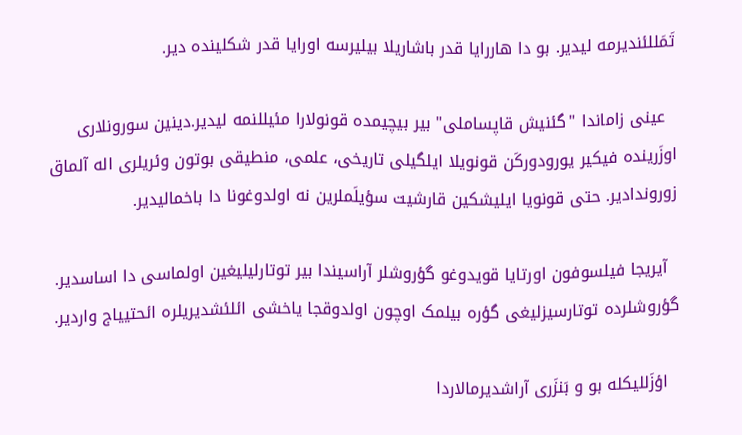تَمَللئندیرمه لیدیر. بو دا هاررایا قدر باشاریلا بیلیرسه اورایا قدر شکلینده دیر.

  عینی زاماندا "گئنیش قاپساملی" بیر بیچیمده قونولارا مئیللنمه لیدیر.دینین سورونلاری اوزَرینده فیکیر یورودورکَن قونویلا ایلگیلی تاریخی، علمی، منطیقی بوتون وئریلری اله آلماق زوروندادیر. حتی قونویا ایلیشکین قارشیت سؤیلَملرین نه اولدوغونا دا باخمالیدیر.

  آیریجا فیلسوفون اورتایا قویدوغو گؤروشلر آراسیندا بیر توتارلیلیغین اولماسی دا اساسدیر. گؤروشلرده توتارسیزلیغی گؤره بیلمک اوچون اولدوقجا یاخشی ائلئشدیریلره ائحتییاج واردیر.

  اؤزَللیکله بو و بَنزَری آراشدیرمالاردا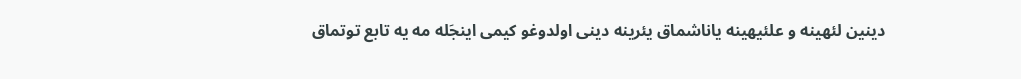دینین لئهینه و علئیهینه یاناشماق یئرینه دینی اولدوغو کیمی اینجَله مه یه تابع توتماق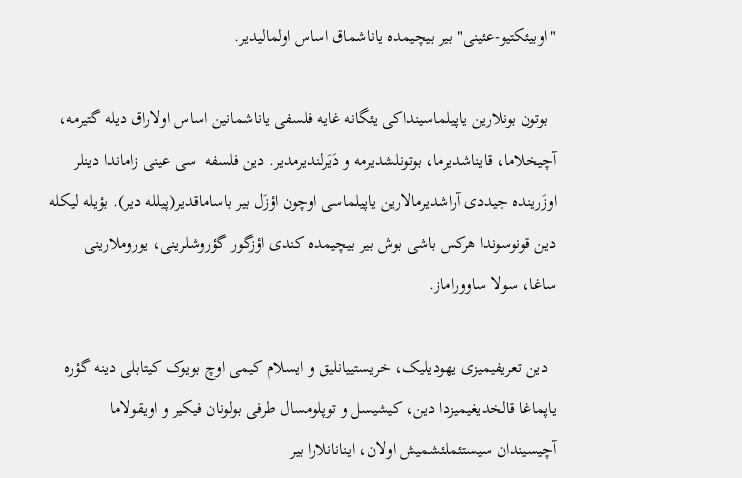"اوبیئکتیو-عئینی" بیر بیچیمده یاناشماق اساس اولمالیدیر.

  بوتون بونلارین یاپیلماسینداکی یئگانه غایه فلسفی یاناشمانین اساس اولاراق دیله گتیرمه، آچیخلاما، قایناشدیرما، بوتونلشدیرمه و دَیَرلندیرمدیر. دین فلسفه  سی عینی زاماندا دینلر اوزَرینده جیددی آراشدیرمالارین یاپیلماسی اوچون اؤزَل بیر باساماقدیر(پیلله دیر). بؤیله لیکله دین قونوسوندا هرکس باشی بوش بیر بیچیمده کندی اؤزگور گؤروشلرینی، یوروملارینی ساغا، سولا ساووراماز.

  دین تعریفیمیزی یهودیلیک، خریستییانلیق و ایسلام کیمی اوچ بویوک کیتابلی دینه گؤره یاپماغا قالخدیغیمیزدا دین، کیشیسل و توپلومسال طرفی بولونان فیکیر و اویقولاما آچیسیندان سیستئملئشمیش اولان، اینانانلارا بیر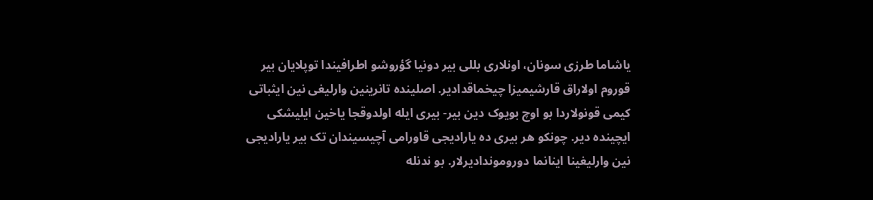یاشاما طرزی سونان، اونلاری بللی بیر دونیا گؤروشو اطرافیندا توپلایان بیر قوروم اولاراق قارشیمیزا چیخماقدادیر. اصلینده تانرینین وارلیغی نین ایثباتی کیمی قونولاردا بو اوچ بویوک دین بیر- بیری ایله اولدوقجا یاخین ایلیشکی ایچینده دیر. چونکو هر بیری ده یارادیجی قاورامی آچیسیندان تک بیر یارادیجی نین وارلیغینا اینانما دوروموندادیرلار. بو ندنله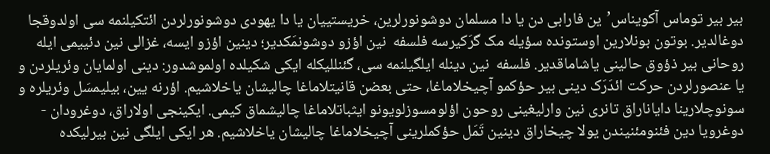بیر بیر توماس آکویناس’ین فارابی دن یا دا مسلمان دوشونورلرین، خریستییان یا دا یهودی دوشونورلردن ائتکیلنمه سی اولدوقجا دوغالدیر. بوتون بونلارین اوستونده سؤیله مک گرَکیرسه فلسفه  نین اؤزو دوشونمَکدیر؛ دینین اؤزو ایسه، غزالی نین دئییمی ایله روحانی بیر ذؤوق حالینی یاشاماقدیر. فلسفه  نین دینله ایلگیلنمه سی، گئنللیکله ایکی شکیلده اولموشدور: دینی اولمایان وئریلردن و یا عنصورلردن حرکت ائدَرَک دینی بیر حؤکمو آچیخلاماغا، حتی بعضن قانیتلاماغا چالیشان یاخلاشیم. اؤرنه یین، بیلیمسَل وئریلره و سونوچلارینا دایاناراق تانری نین وارلیغینی روحون اؤلومسوزلویونو ایثباتلاماغا چالیشماق کیمی. ایکینجی اولاراق، دوغرودان - دوغرویا دین فئنومئنیندن یولا چیخاراق دینین تَمَل حؤکملرینی آچیخلاماغا چالیشان یاخلاشیم. هر ایکی ایلگی نین بیرلیکده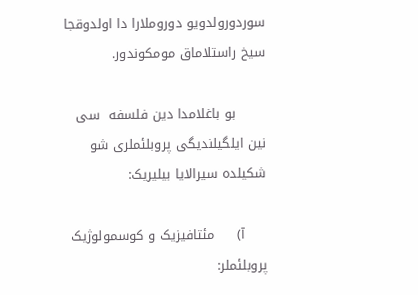سوردورولدویو دوروملارا دا اولدوقجا سیخ راستلاماق مومکوندور.

       بو باغلامدا دین فلسفه  سی نین ایلگیلندیگی پروبلئملری شو شکیلده سیرالایا بیلیریک:

     آ)     مئتافیزیک و کوسمولوژیک پروبلئملر: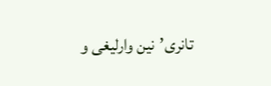تانری’نین وارلیغی و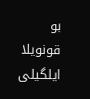بو قونویلا ایلگیلی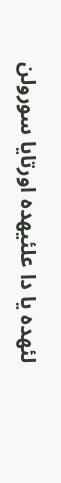لئهده یا دا علئیهده اورتایا سورولن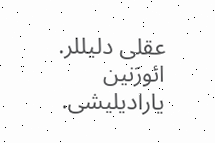عقلی دلیللر. ائورَنین یارادیلیشی.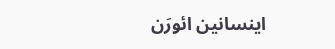اینسانین ائورَن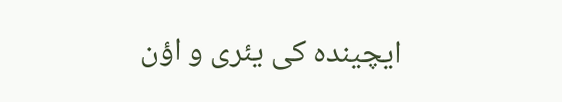ایچینده کی یئری و اؤن